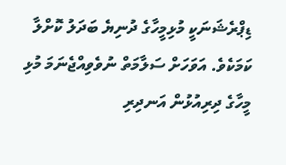ޑިޕްރެޝަނަކީ މުޅިމީހާގެ ދުނިޔެ ބަދަލު ކޮށްލާ ކަމަކެވެ. އަވަހަށް ސަލާމަތް ނުވެވިއްޖެނަމަ މުޅި މީހާގެ ދިރިއުޅުން އަނދިރި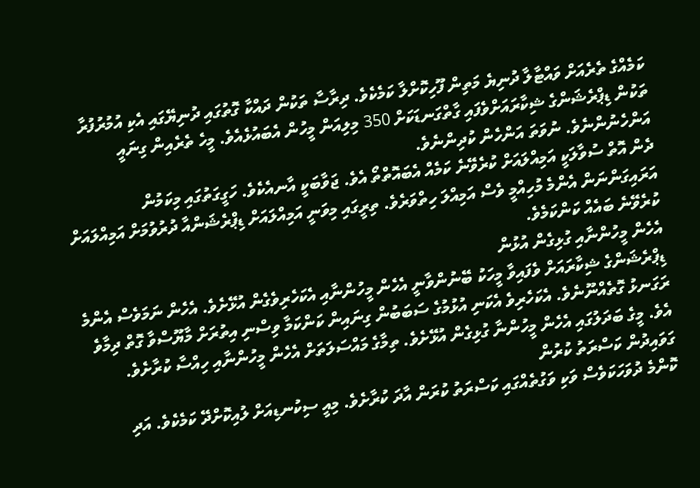ކަމެއްގެ ތެރެއަށް ވައްޓާލާ ދުނިޔެ މަތިން ފޫހިކޮށްލާ ކަމެކެވެ. ދިރާސާ ތަކުން ދައްކާ ގޮތުގައި ދުނިޔޭގައި އެކި އުމުރުފުރާ ތަކުން ޑިޕްރެޝަންގެ ޝިކާރައަށްވެފައި ގާތްގަނޑަކަށް 350 މިލިއަން މީހުން އެބައުޅެއެވެ. މީހެ ތެރެއިން ގިނައީ އަންހެނުންނެވެ. ނުވަތަ އަންހެން ކުދިންނެވެ.
ދެން އޮތް ސުވާލަކީ އަމިއްލައަށް ކުރެވޭނެ ކަމެއް އެބައޮތްތޯ އެވެ. ޖަވާބަކީ އާނއެކެވެ. ހަގީގަތުގައި މިކަމުން އަރައިގަންނަން އެންމެ މުހިއްމީ ވެސް އަމިއްލަ ހިތްވަރެވެ. ތިރީގައި މިވަނީ އަމިއްލައަށް ޑިޕްރެޝަންއާ ދުރުވުމަށް އަމިއްލައަށް ކުރެވޭނެ ބައެއް ކަންކަމެވެ.
އެހެން މީހުންނާއި ގުޅިގެން އުޅުން
ޑިޕްރެޝަންގެ ޝިކާރައަށް ވެފައިވާ މީހަކު ބޭނުންވާނީ އެހެން މީހުންނާއި އެކަހެރިވެގެން އުޅޭށެވެ. އެހެން ނަމަވެސް އެންމެ ރަގަނޅު ގޮތެއްނޫނެވެ. އެކަހެރިވެ އެކަނި އުޅުމުގެ ސަބަބުން ގިނައިން ކަންކަމާ ވިސްނި އިތުރަށް މާޔޫސްވާ ގޮތް ދިމާވެ އެވެ. މީގެ ބަދަލުގައި އެހެން މީހުންނާ ގުޅިގެން އުޅޭށެވެ. ތިމާގެ މައްސަލަތަށް އެހެން މީހުންނާއި ހިއްސާ ކުރާށެވެ.
ގަވައިދުން ކަސްރަތު ކުރުން
ކޮންމެ ދުވަހަކަވެސް ވަކި ވަގުތެއްގައި ކަސްރަތު ކުރަން އާދަ ކުރާށެވެ. މިއީ ސިކުނޑިއަށް ލުއިކޮށްދޭ ކަމެކެވެ. އަދި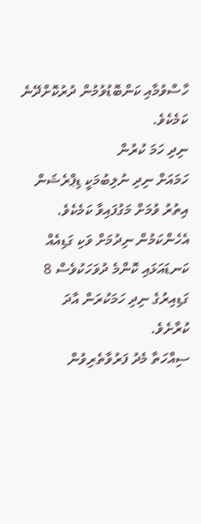ހާސްވުމާއި ކަންބޮޑުވުމުން ދުރުކޮށްދޭނެ ކަމެކެވެ.
ނިދި ހަމަ ކުރުން
ހަމައަށް ނިދި ނުލިބުމަކީ ޑިޕްރެޝަން އިތުރު ވުމަށް މަގުފައިވާ ކަމެކެވެ. އެހެންކަމުން ނިދުމަށް ވަކި ގަޑިއެއް ކަނޑައަޅައި ކޮންމެ ދުވަހަކުވެސް 8 ގަޑިއިރުގެ ނިދި ހަމަކުރަން އާދަ ކުރާށެވެ.
ސިއްހަތާ މެދު ފަރުވާތެރިވުން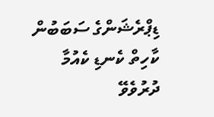ޑިޕްރެޝަންގެ ސަބަބުން ކާހިތް ކެނޑި ކެއުމާ ދުރުވެވޭ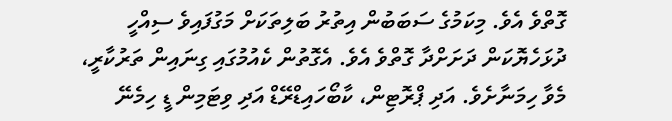ގޮތްވެ އެވެ. މިކަމުގެ ސަބަބުން އިތުރު ބަލިތަކަށް މަގުފައިވެ ސިއްހީ ދުޅަހެޔޮކަން ދަށަށްދާ ގޮތްވެ އެވެ. އެގޮތުން ކެއުމުގައި ގިނައިން ތަރުކާރީ، މެވާ ހިމަނާށެވެ. އަދި ޕްރޮޓިން، ކާބޯހައިޑްރޭޑް އަދި ވިޓަމިން ޑީ ހިމެނޭ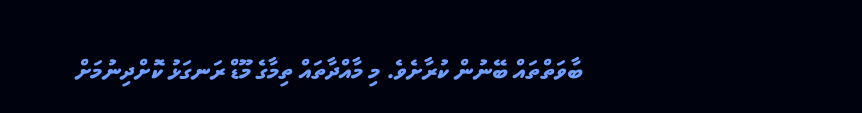ބާވަތްތައް ބޭނުން ކުރާށެވެ. މި މާއްދާތައް ތިމާގެ މޫޑް ރަނގަޅު ކޮށްދިނުމަށް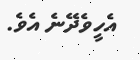އެހީވެދޭނެ އެވެ.